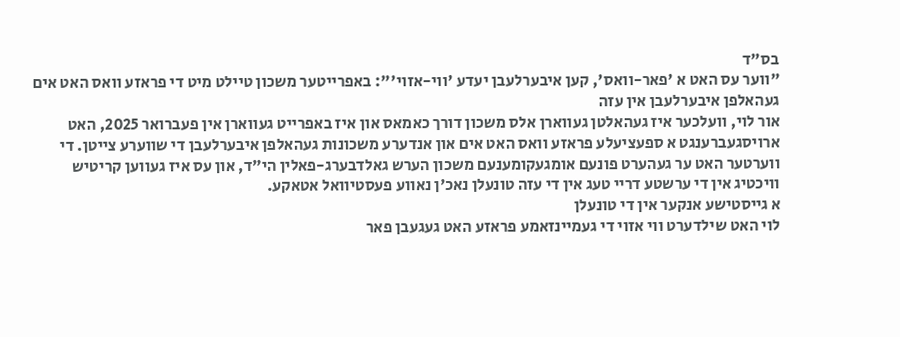בס"ד
"ווער עס האט א 'פאר-וואס', קען איבערלעבן יעדע 'ווי-אזוי'": באפרייטער משכון טיילט מיט די פראזע וואס האט אים געהאלפן איבערלעבן אין עזה
אור לוי, וועלכער איז געהאלטן געווארן אלס משכון דורך כאמאס און איז באפרייט געווארן אין פעברואר 2025, האט ארויסגעברענגט א ספעציעלע פראזע וואס האט אים און אנדערע משכונות געהאלפן איבערלעבן די שווערע צייטן. די ווערטער האט ער געהערט פונעם אומגעקומענעם משכון הערש גאלדבערג-פאלין הי"ד, און עס איז געווען קריטיש וויכטיג אין די ערשטע דריי טעג אין די עזה טונעלן נאכ'ן נאווע פעסטיוואל אטאקע.
א גייסטישע אנקער אין די טונעלן
לוי האט שילדערט ווי אזוי די געמיינזאמע פראזע האט געגעבן פאר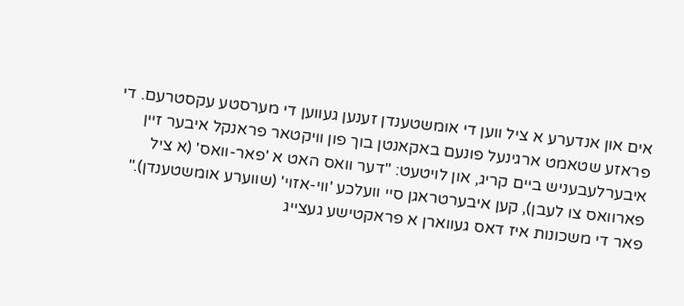אים און אנדערע א ציל ווען די אומשטענדן זענען געווען די מערסטע עקסטרעם. די פראזע שטאמט ארגינעל פונעם באקאנטן בוך פון וויקטאר פראנקל איבער זיין איבערלעבעניש ביים קריג, און לויטעט: "דער וואס האט א 'פאר-וואס' (א ציל פארוואס צו לעבן), קען איבערטראגן סיי וועלכע 'ווי-אזוי' (שווערע אומשטענדן)." פאר די משכונות איז דאס געווארן א פראקטישע געצייג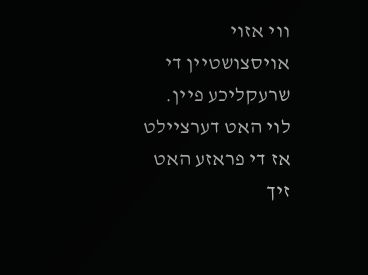ווי אזוי אויסצושטיין די שרעקליכע פיין.
לוי האט דערציילט אז די פראזע האט זיך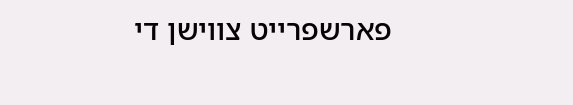פארשפרייט צווישן די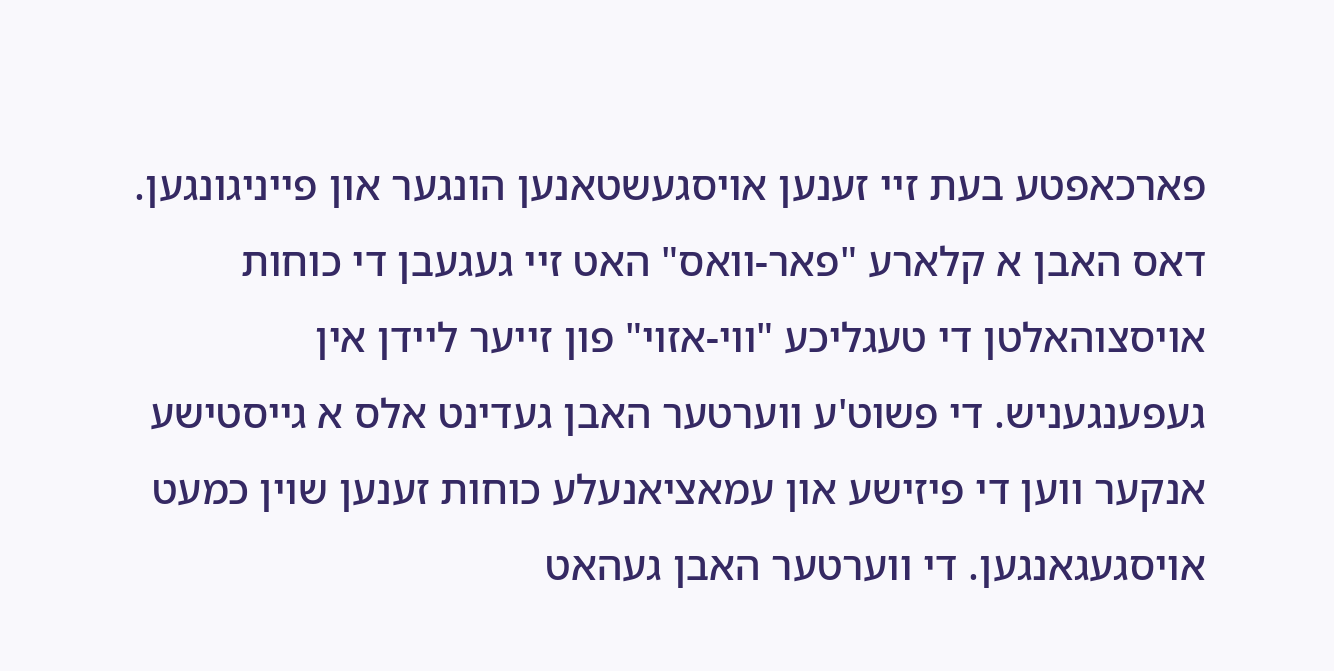פארכאפטע בעת זיי זענען אויסגעשטאנען הונגער און פייניגונגען. דאס האבן א קלארע "פאר-וואס" האט זיי געגעבן די כוחות אויסצוהאלטן די טעגליכע "ווי-אזוי" פון זייער ליידן אין געפענגעניש. די פשוט'ע ווערטער האבן געדינט אלס א גייסטישע אנקער ווען די פיזישע און עמאציאנעלע כוחות זענען שוין כמעט אויסגעגאנגען. די ווערטער האבן געהאט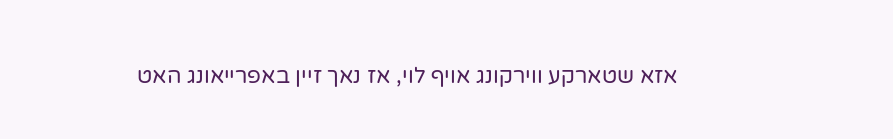אזא שטארקע ווירקונג אויף לוי, אז נאך זיין באפרייאונג האט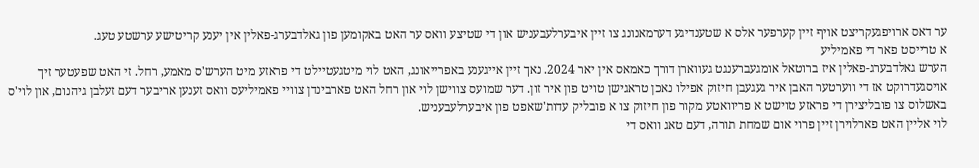ער דאס ארויפגעקריצט אויף זיין קערפער אלס א שטענדיגע דערמאנונג צו זיין איבערלעבעניש און די שטיצע וואס ער האט באקומען פון גאלדבערג-פאלין אין יענע קריטישע ערשטע טעג.
א טרייסט פאר די פאמיליע
הערש גאלדבערג-פאלין איז ברוטאל אומגעברענגט געווארן דורך כאמאס אין יאר 2024. נאך זיין אייגענע באפרייאונג, האט לוי מיטגעטיילט די פראזע מיט הערש'ס מאמע, רחל. זי האט שפעטער זיך אויסגעדרוקט אז די ווערטער האבן איר געגעבן חיזוק אפילו נאכן טראגישן טויט פון איר זון. דער שמועס צווישן לוי און רחל האט פארבינדן צוויי פאמיליעס וואס זענען אריבער דעם זעלבן גיהנום, און לוי'ס באשלוס צו פובליצירן די פראזע טוישט א פריוואטע מקור פון חיזוק צו א פובליק עדות'שאפט פון איבערלעבעניש.
לוי אליין האט פארלוירן זיין פרוי אום שמחת תורה, דעם טאג וואס די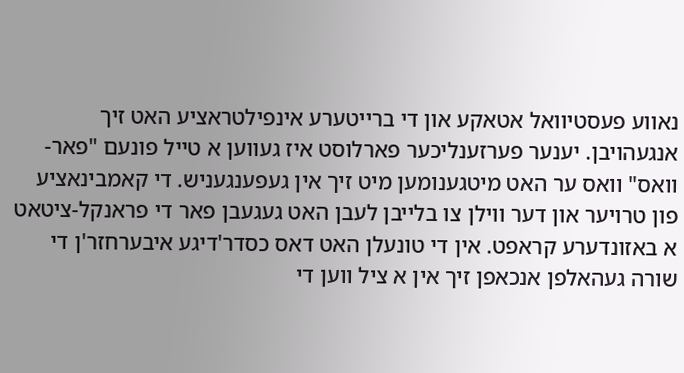נאווע פעסטיוואל אטאקע און די ברייטערע אינפילטראציע האט זיך אנגעהויבן. יענער פערזענליכער פארלוסט איז געווען א טייל פונעם "פאר-וואס" וואס ער האט מיטגענומען מיט זיך אין געפענגעניש. די קאמבינאציע פון טרויער און דער ווילן צו בלייבן לעבן האט געגעבן פאר די פראנקל-ציטאט א באזונדערע קראפט. אין די טונעלן האט דאס כסדר'דיגע איבערחזר'ן די שורה געהאלפן אנכאפן זיך אין א ציל ווען די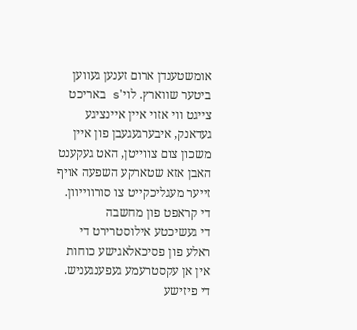אומשטענדן ארום זענען געווען ביטער שווארץ. לוי's באריכט צייגט ווי אזוי איין איינציגע געדאנק, איבערגעגעבן פון איין משכון צום צווייטן, האט געקענט האבן אזא שטארקע השפעה אויף זייער מעגליכקייט צו סורווייוון.
די קראפט פון מחשבה
די געשיכטע אילוסטרירט די ראלע פון פסיכאלאגישע כוחות אין אן עקסטרעמע געפענגעניש. די פיזישע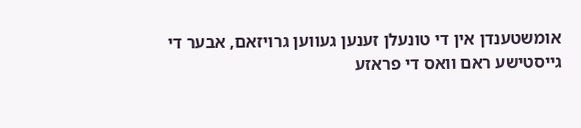אומשטענדן אין די טונעלן זענען געווען גרויזאם, אבער די גייסטישע ראם וואס די פראזע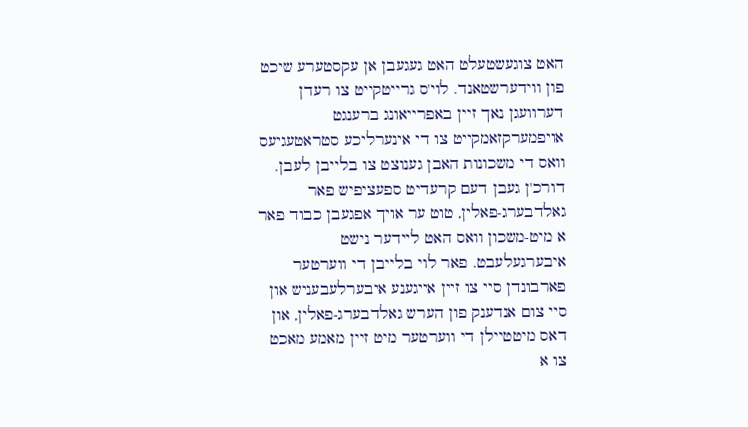האט צוגעשטעלט האט געגעבן אן עקסטערע שיכט פון ווידערשטאנד. לוי'ס גרייטקייט צו רעדן דערוועגן נאך זיין באפרייאונג ברענגט אויפמערקזאמקייט צו די אינערליכע סטראטעגיעס וואס די משכונות האבן גענוצט צו בלייבן לעבן.
דורכ'ן געבן דעם קרעדיט ספעציפיש פאר גאלדבערג-פאלין, טוט ער אויך אפגעבן כבוד פאר א מיט-משכון וואס האט ליידער נישט איבערגעלעבט. פאר לוי בלייבן די ווערטער פארבונדן סיי צו זיין אייגענע איבערלעבעניש און סיי צום אנדענק פון הערש גאלדבערג-פאלין, און דאס מיטטיילן די ווערטער מיט זיין מאמע מאכט צו א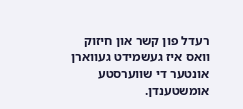רעדל פון קשר און חיזוק וואס איז געשמידט געווארן אונטער די שווערסטע אומשטענדן.